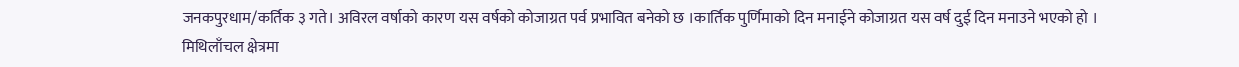जनकपुरधाम/कर्तिक ३ गते। अविरल वर्षाको कारण यस वर्षको कोजाग्रत पर्व प्रभावित बनेको छ ।कार्तिक पुर्णिमाको दिन मनाईने कोजाग्रत यस वर्ष दुई दिन मनाउने भएको हो ।
मिथिलाँचल क्षेत्रमा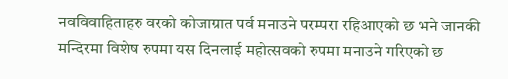नवविवाहिताहरु वरको कोजाग्रात पर्व मनाउने परम्परा रहिआएको छ भने जानकी मन्दिरमा विशेष रुपमा यस दिनलाई महोत्सवको रुपमा मनाउने गरिएको छ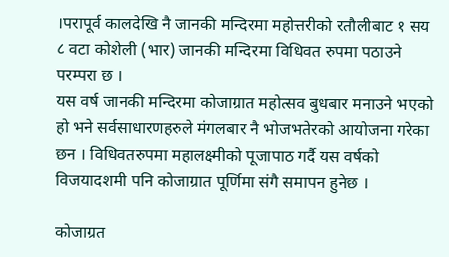।परापूर्व कालदेखि नै जानकी मन्दिरमा महोत्तरीको रतौलीबाट १ सय ८ वटा कोशेली (भार) जानकी मन्दिरमा विधिवत रुपमा पठाउने परम्परा छ ।
यस वर्ष जानकी मन्दिरमा कोजाग्रात महोत्सव बुधबार मनाउने भएको हो भने सर्वसाधारणहरुले मंगलबार नै भोजभतेरको आयोजना गरेका छन । विधिवतरुपमा महालक्ष्मीको पूजापाठ गर्दै यस वर्षको विजयादशमी पनि कोजाग्रात पूर्णिमा संगै समापन हुनेछ ।

कोजाग्रत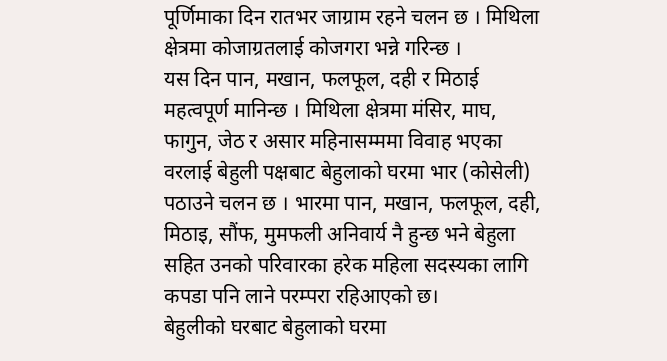पूर्णिमाका दिन रातभर जाग्राम रहने चलन छ । मिथिला क्षेत्रमा कोजाग्रतलाई कोजगरा भन्ने गरिन्छ ।
यस दिन पान, मखान, फलफूल, दही र मिठाई महत्वपूर्ण मानिन्छ । मिथिला क्षेत्रमा मंसिर, माघ, फागुन, जेठ र असार महिनासम्ममा विवाह भएका वरलाई बेहुली पक्षबाट बेहुलाको घरमा भार (कोसेली) पठाउने चलन छ । भारमा पान, मखान, फलफूल, दही, मिठाइ, सौंफ, मुमफली अनिवार्य नै हुन्छ भने बेहुला सहित उनको परिवारका हरेक महिला सदस्यका लागि कपडा पनि लाने परम्परा रहिआएको छ।
बेहुलीको घरबाट बेहुलाको घरमा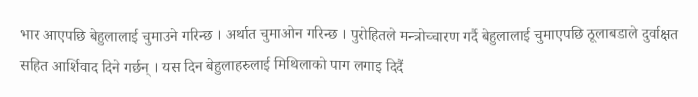भार आएपछि बेहुलालाई चुमाउने गरिन्छ । अर्थात चुमाओन गरिन्छ । पुरोहितले मन्त्रोच्चारण गर्दै बेहुलालाई चुमाएपछि ठूलाबडाले दुर्वाक्षत सहित आर्शिवाद दिने गर्छन् । यस दिन बेहुलाहरुलाई मिथिलाको पाग लगाइ दिदैं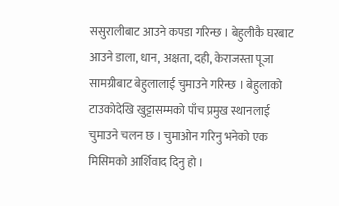ससुरालीबाट आउने कपडा गरिन्छ । बेहुलीकै घरबाट आउने डाला, धान, अक्षता, दही, केराजस्ता पूजा सामग्रीबाट बेहुलालाई चुमाउने गरिन्छ । बेहुलाको टाउकोदेखि खुट्टासम्मको पाँच प्रमुख स्थानलाई चुमाउने चलन छ । चुमाओन गरिनु भनेको एक मिसिमको आर्शिवाद दिनु हो ।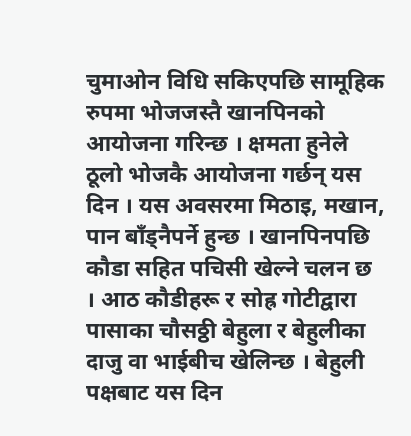चुमाओन विधि सकिएपछि सामूहिक रुपमा भोजजस्तै खानपिनको आयोजना गरिन्छ । क्षमता हुनेले ठूलो भोजकै आयोजना गर्छन् यस दिन । यस अवसरमा मिठाइ, मखान, पान बाँड्नैपर्ने हुन्छ । खानपिनपछि कौडा सहित पचिसी खेल्ने चलन छ । आठ कौडीहरू र सोह्र गोटीद्वारा पासाका चौसठ्ठी बेहुला र बेहुलीका दाजु वा भाईबीच खेलिन्छ । बेहुली पक्षबाट यस दिन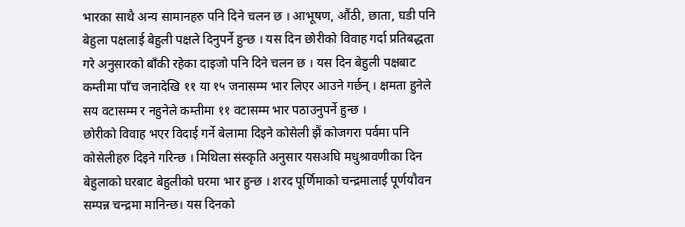भारका साथै अन्य सामानहरु पनि दिने चलन छ । आभूषण, औंठी, छाता, घडी पनि बेहुला पक्षलाई बेहुली पक्षले दिनुपर्ने हुन्छ । यस दिन छोरीको विवाह गर्दा प्रतिबद्धता गरे अनुसारको बाँकी रहेका दाइजो पनि दिने चलन छ । यस दिन बेहुली पक्षबाट कम्तीमा पाँच जनादेखि ११ या १५ जनासम्म भार लिएर आउने गर्छन् । क्षमता हुनेले सय वटासम्म र नहुनेले कम्तीमा ११ वटासम्म भार पठाउनुपर्ने हुन्छ ।
छोरीको विवाह भएर विदाई गर्ने बेलामा दिइने कोसेली झैं कोजगरा पर्वमा पनि कोसेलीहरु दिइने गरिन्छ । मिथिला संस्कृति अनुसार यसअघि मधुश्रावणीका दिन बेहुलाको घरबाट बेहुलीको घरमा भार हुन्छ । शरद पूर्णिमाको चन्द्रमालाई पूर्णयौवन सम्पन्न चन्द्रमा मानिन्छ। यस दिनको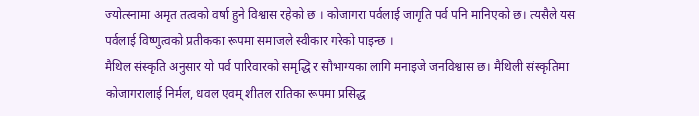ज्योत्स्नामा अमृत तत्वको वर्षा हुने विश्वास रहेको छ । कोजागरा पर्वलाई जागृति पर्व पनि मानिएको छ। त्यसैले यस पर्वलाई विष्णुत्वको प्रतीकका रूपमा समाजले स्वीकार गरेको पाइन्छ ।
मैथिल संस्कृति अनुसार यो पर्व पारिवारको समृद्धि र सौभाग्यका लागि मनाइजे जनविश्वास छ। मैथिली संस्कृतिमा कोजागरालाई निर्मल, धवल एवम् शीतल रातिका रूपमा प्रसिद्ध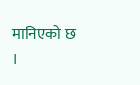मानिएको छ ।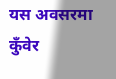यस अवसरमा कुँवेर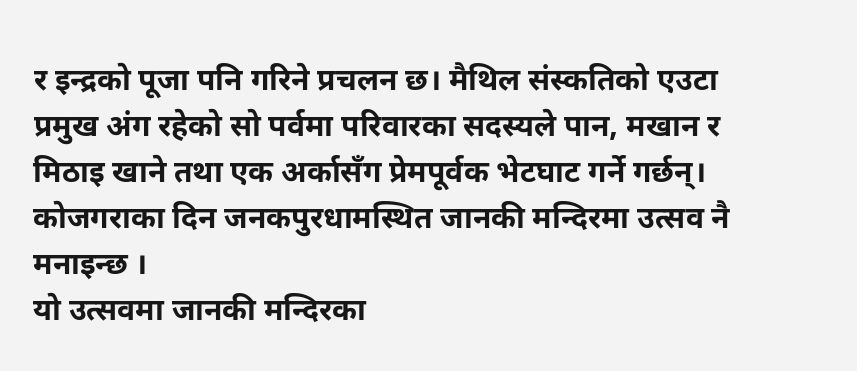र इन्द्रको पूजा पनि गरिने प्रचलन छ। मैथिल संस्कतिको एउटा प्रमुख अंग रहेको सो पर्वमा परिवारका सदस्यले पान, मखान र मिठाइ खाने तथा एक अर्कासँग प्रेमपूर्वक भेटघाट गर्ने गर्छन्। कोजगराका दिन जनकपुरधामस्थित जानकी मन्दिरमा उत्सव नै मनाइन्छ ।
यो उत्सवमा जानकी मन्दिरका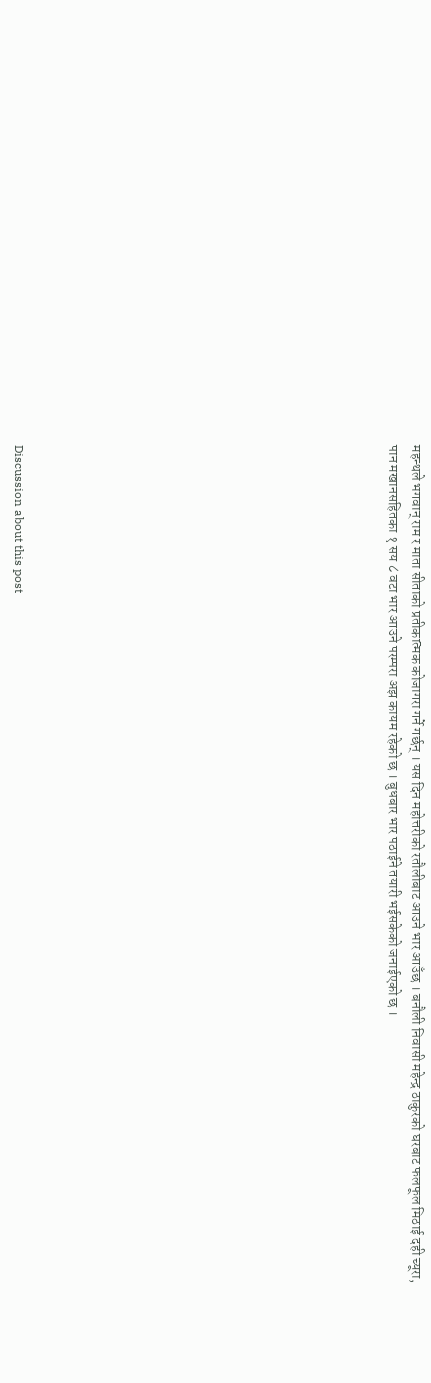महन्थले भगवान् राम र माता सीताको प्रतीकात्मक कोजागरा गर्ने गर्छन् । यस दिन महोत्तरीको रतौलीबाट आउने भार आउँछ । बनौली निवासी महेन्द्र ठाकुरको घरबाट फलफूल मिठाई दही च्यूरा, पान मखानसहितका १ सय ८ वटा भार आउने परम्परा अझ कायम रहेको छ । बुधबार भार पठाईने तयारी भईसकेको जनाईएको छ ।















Discussion about this post